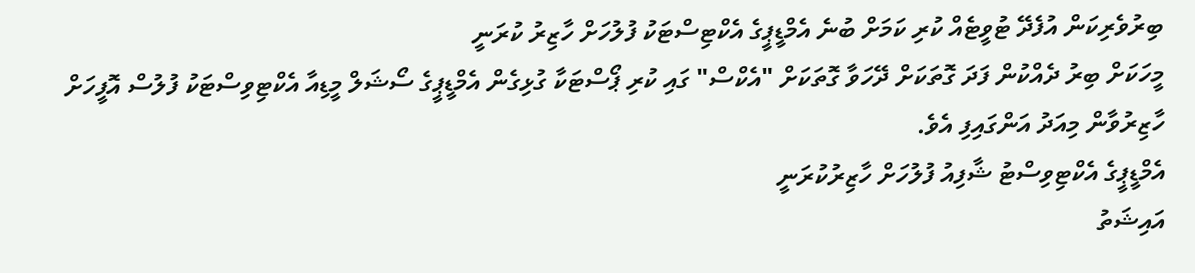ބިރުވެރިކަން އުފެދޭ ޓުވީޓެއް ކުރި ކަމަށް ބުނެ އެމްޑީޕީގެ އެކްޓިސްޓަކު ފުލުހަށް ހާޒިރު ކުރަނީ
މީހަކަށް ބިރު ދެއްކުން ފަދަ ގޮތަކަށް ދޭހަވާ ގޮތަކަށް "އެކްސް" ގައި ކުރި ޕޯސްޓަކާ ގުޅިގެން އެމްޑީޕީގެ ސޯޝަލް މީޑިއާ އެކްޓިވިސްޓަކު ފުލުސް އޮފީހަށް ހާޒިރުވާން މިއަދު އަންގައިފި އެވެ.
އެމްޑީޕީގެ އެކްޓިވިސްޓު ޝާފިއު ފުލުހަށް ހާޒިރުކުރަނީ
އައިޝަތު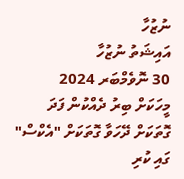ނުޒުހާ
އައިޝަތު ނުޒުހާ
30 ނޮވެމްބަރ 2024
މީހަކަށް ބިރު ދެއްކުން ފަދަ ގޮތަކަށް ދޭހަވާ ގޮތަކަށް "އެކްސް" ގައި ކުރި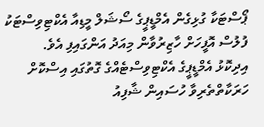ޕޯސްޓަކާ ގުޅިގެން އެމްޑީޕީގެ ސޯޝަލް މީޑިއާ އެކްޓިވިސްޓަކު ފުލުސް އޮފީހަށް ހާޒިރުވާން މިއަދު އަންގައިފި އެވެ.
އިދިކޮޅު އެމްޑީޕީގެ އެކްޓިވިސްޓެއްގެ ގޮތުގައި އިސްކޮށް ހަރަކާތްތެރިވާ ހުސައިން ޝާފިއު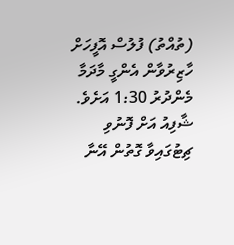(ތުއްތު) ފުލުސް އޮފީހަށް ހާޒިރުވާން އެންގީ މާދަމާ މެންދުރު 1:30 އަށެވެ.
ޝާފިއު އަށް ފޮނުވި ޗިޓުގައިވާ ގޮތުން އޭނާ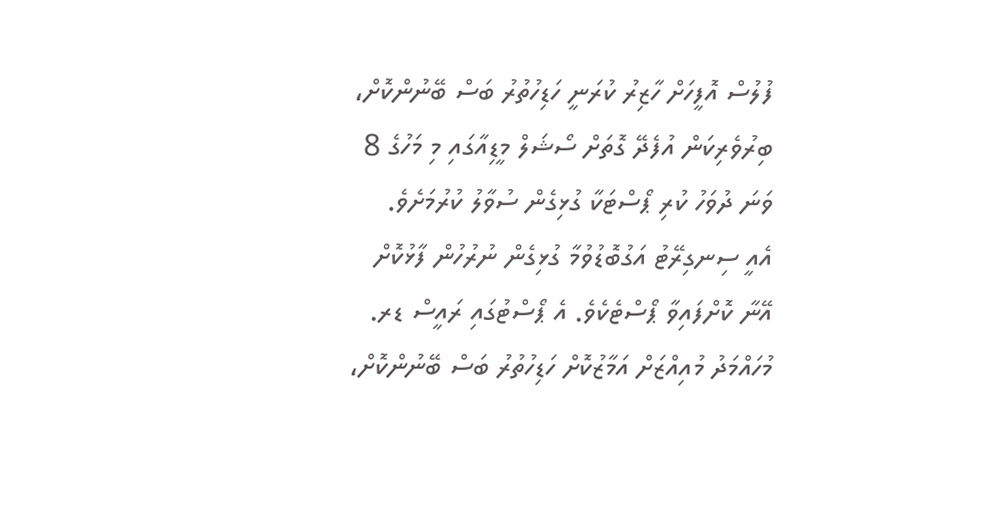ފުލުސް އޮފީހަށް ހާޒިރު ކުރަނީ ހަޑިހުތުރު ބަސް ބޭނުންކޮށް، ބިރުވެރިކަން އުފެދޭ ގޮތަށް ސޯޝަލް މީޑިއާގައި މި މަހުގެ 8 ވަނަ ދުވަހު ކުރި ޕޯސްޓަކާ ގުޅިގެން ސުވާލު ކުރުމަށެވެ.
އެއީ ސިނގިރޭޓު އަގުބޮޑުވުމާ ގުޅިގެން ނުރުހުން ފާޅުކޮށް އޭނާ ކޮށްފައިވާ ޕޯސްޓެކެވެ. އެ ޕޯސްޓުގައި ރައީސް ޑރ. މުހައްމަދު މުއިއްޒަށް އަމާޒުކޮށް ހަޑިހުތުރު ބަސް ބޭނުންކޮށް،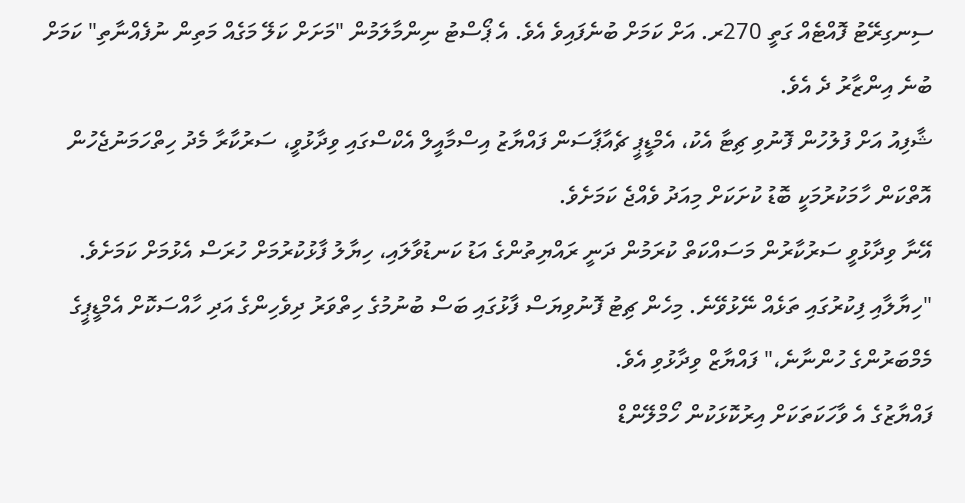ސިނގިރޭޓު ފޮއްޓެއް ގަތީ 270ރ. އަށް ކަމަށް ބުނެފައިވެ އެވެ. އެ ޕޯސްޓު ނިންމާލަމުން "މަށަށް ކަލޭ މަގެއް މަތިން ނުފެއްނާތި" ކަމަށް ބުނެ އިންޒާރު ދެ އެވެ.
ޝާފިއު އަށް ފުލުހުން ފޮނުވި ޗިޓާ އެކު، އެމްޑީޕީ ޗެއާޕާސަން ފައްޔާޒު އިސްމާއީލް އެކްސްގައި ވިދާޅުވީ، ސަރުކާރާ މެދު ހިތްހަމަނުޖެހުން އޮތްކަން ހާމަކުރުމަކީ ބޮޑު ކުށަކަށް މިއަދު ވެއްޖެ ކަމަށެވެ.
އޭނާ ވިދާޅުވީ ސަރުކާރުން މަސައްކަތް ކުރަމުން ދަނީ ރައްޔިތުންގެ އަޑު ކަނޑުވާލައި، ހިޔާލު ފާޅުކުރުމަށް ހުރަސް އެޅުމަށް ކަމަށެވެ.
"ހިޔާލާއި ފިކުރުގައި ތަޅެއް ނޭޅުވޭނެ. މިހެން ޗިޓު ފޮނުވިޔަސް ފާޅުގައި ބަސް ބުނުމުގެ ހިތްވަރު ދިވެހިންގެ އަދި ހާއްސަކޮށް އެމްޑީޕީގެ މެމްބަރުންގެ ހުންނާނެ،" ފައްޔާޒް ވިދާޅުވި އެވެ.
ފައްޔާޒުގެ އެ ވާހަކަތަކަށް އިރުކޮޅަކުން ހޯމްލޭންޑް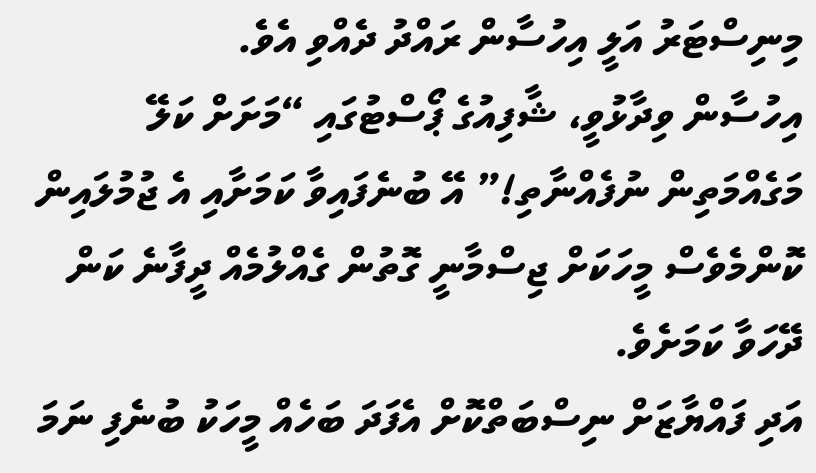މިނިސްޓަރު އަލީ އިހުސާން ރައްދު ދެއްވި އެވެ.
އިހުސާން ވިދާޅުވީ، ޝާފިއުގެ ޕޯސްޓުގައި “މަށަށް ކަލޭ މަގެއްމަތިން ނުފެއްނާތި!” އޭ ބުނެފައިވާ ކަމަށާއި އެ ޖުމުލައިން ކޮންމެވެސް މީހަކަށް ޖިސްމާނީ ގޮތުން ގެއްލުމެއް ދީފާނެ ކަން ދޭހަވާ ކަމަށެވެ.
އަދި ފައްޔާޒަށް ނިސްބަތްކޮށް އެފަދަ ބަހެއް މީހަކު ބުނެފި ނަމަ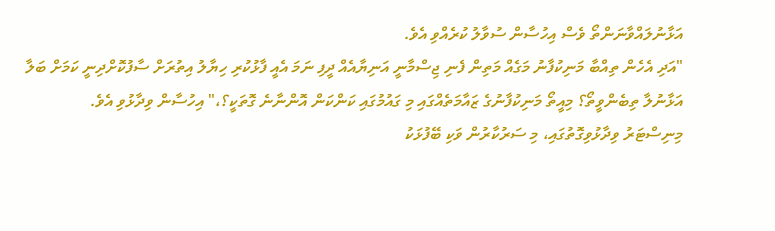އަޅާނުލައްވާނަންތޯ ވެސް އިހުސާން ސުވާލު ކުރެއްވި އެވެ.
"އަދި އެހެން ތިއްބާ މަނިކުފާނު މަގެއް މަތިން ފެނި ޖިސްމާނީ އަނިޔާއެއް ދީފި ނަމަ އެއީ ފާޅުކުރި ހިޔާލު އިތުރަށް ސާފުކޮށްދިނީ ކަމަށް ބަލާ އަޅާނުލާ ތިބެންވީތޯ؟ މިއީތޯ މަނިކުފާނުގެ ޒައާމަތެއްގައި މި ގައުމުގައި ކަންކަން އޮންނާނެ ގޮތަކީ؟،" އިހުސާން ވިދާޅުވި އެވެ.
މިނިސްޓަރު ވިދާޅުވިގޮތުގައި، މި ސަރުކާރުން ވަކި ބޭފުޅަކު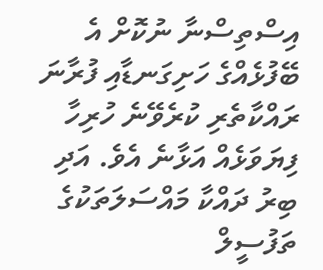އިސްތިސްނާ ނުކޮށް އެ ބޭފުޅެއްގެ ހަށިގަނޑާއި ފުރާނަ ރައްކާތެރި ކުރެވޭނެ ހުރިހާ ފިޔަވަޅެއް އަޅާނެ އެވެ. އަދި ބިރު ދައްކާ މައްސަލަތަކުގެ ތަފުސީލް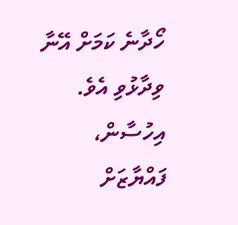ހޯދާނެ ކަމަށް އޭނާ ވިދާޅުވި އެވެ.
އިހުސާން، ފައްޔާޒަށް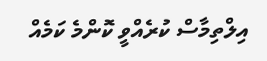އިލްތިމާސް ކުރެއްވީ ކޮންމެ ކަމެއް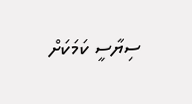ސިޔާސީ ކަމަކަށް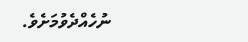ނުހެއްދެވުމަށެވެ.